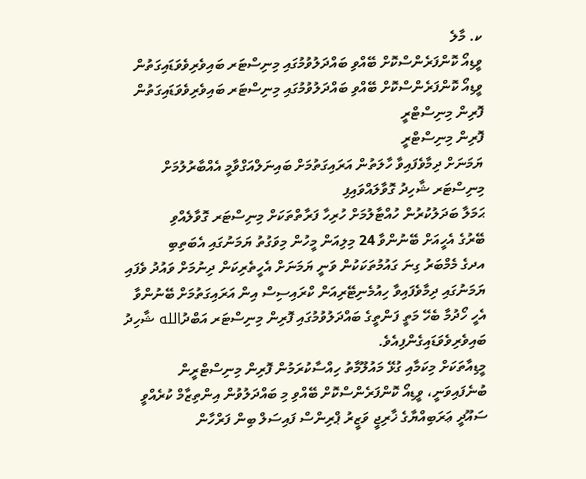ކ. މާލެ
ވީޑިއޯ ކޮންފަރެންސްކޮށް ބޭއްވި ބައްދަލުވުމުގައި މިނިސްޓަރ ބައިވެރިވެވަޑައިގަތުން
ވީޑިއޯ ކޮންފަރެންސްކޮށް ބޭއްވި ބައްދަލުވުމުގައި މިނިސްޓަރ ބައިވެރިވެވަޑައިގަތުން
ފޮރިން މިނިސްޓްރީ
ފޮރިން މިނިސްޓްރީ
ޔަމަނަށް ދިމާވެފައިވާ ހާލަތުން އަރައިގަތުމަށް ބައިނަލްއަގްވާމީ އެއްބާރުލުމަށް މިނިސްޓަރ ޝާހިދު ގޮވާލައްވައިފި
ޙަމަލާ ބަދަލުކުރުން ހުއްޓާލުމަށް ހުރިހާ ފަރާތްތަކަށް މިނިސްޓަރ ގޮވާލެއްވި
ބޭރުގެ އެހީއަށް ބޭނުންވާ 24 މިލިއަން މީހުން މިވަގުތު ޔަމަނުގައި އެބަތިބި
އދގެ މެމްބަރު ގިނަ ގައުމުތަކަކުން ވަނީ ޔަމަނަށް އެހީތެރިކަން ދިނުމަށް ވައުދު ވެފައި
ޔަމަނުގައި ދިމާވެފައިވާ ހިއުމެނިޓޭރިއަން ކްރައިސިސް އިން އަރައިގަތުމަށް ބޭނުންވާ އެހީ ހޯދުމާ ބެހޭ މަތީ ފަންތީގެ ބައްދަލުވުމުގައި ފޮރިން މިނިސްޓަރ އަބްދުالله ޝާހިދު ބައިވެރިވެވަޑައިގެންފިއެވެ.
މީޑިއާތަކަށް މިކަމާއި ގުޅޭ މައުލޫމާތު ހިއްސާކުރަމުން ފޮރިން މިނިސްޓްރީން ބުނެފައިވަނީ، ވީޑިއޯ ކޮންފަރެންސްކޮށް ބޭއްވި މި ބައްދަލުވުން އިންތިޒާމް ކުރެއްވީ ސައޫދީ ޢަރަބިއްޔާގެ ޚާރިޖީ ވަޒީރު ޕްރިންސް ފައިސަލް ބިން ފަރްހާން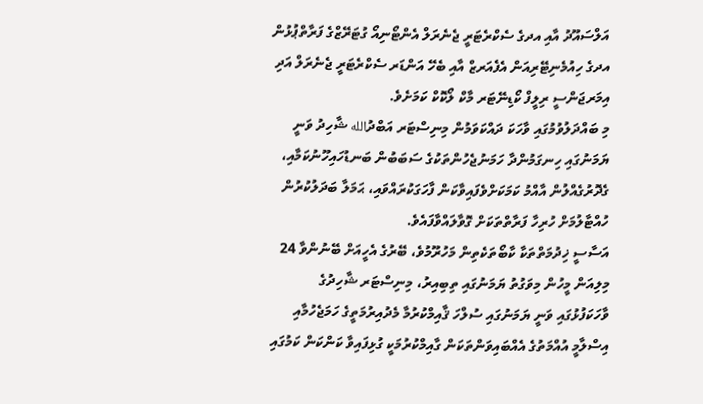އަލްސައޫދު އާއި އދގެ ސެކްރެޓަރީ ޖެނެރަލް އެންޓޯނިއޯ ގުޓަރޭޒްގެ ފަރާތްޕުޅުން އދގެ ހިއުމެނިޓޭރިއަން އެފެއަރޒް އާއި ބެހޭ އަންޑަރ ސެކްރެޓަރީ ޖެނެރަލް އަދި އިމަރޖަންސީ ރިލީފް ކޯޑިނޭޓަރ މާކް ލޯކޮކް ކަމަށެވެ.
މި ބައްދަލުވުމުގައި ވާހަކަ ދައްކަވަމުން މިނިސްޓަރ އަބްދުالله ޝާހިދު ވަނީ ޔަމަނުގައި ހިނގަމުންދާ ހަމަނުޖެހުންތަކުގެ ސަބަބުން ބަނޑުހައިހޫނުކަމާއި، ގެދޮރުގެއްލުން އާއްމު ކަމަކަށްވެފައިވާކަން ފާހަގަކުރައްވައި، ޙަމަލާ ބަދަލުކުރުން ހުއްޓާލުމަށް ހުރިހާ ފަރާތްތަކަށް ގޮވާލައްވާފައެވެ.
އަސާސީ ޚިދުމަތްތަކާ ކާބޯތަކެތިން މަހުރޫމުވެ، ބޭރުގެ އެހީއަށް ބޭނުންވާ 24 މިލިއަން މީހުން މިވަގުތު ޔަމަނުގައި ތިބިއިރު، މިނިސްޓަރ ޝާހިދުގެ ވާހަކަފުޅުގައި ވަނީ ޔަމަނުގައި ސުލްހަ ޤާއިމްކުރުމާ މެދުއިރުމަތީގެ ހަމަޖެހުމާއި އިސްލާމީ އުއްމަތުގެ އެއްބައިވަންތަކަން ގާއިމްކުރުމަކީ ގުޅިފައިވާ ކަންކަން ކަމުގައި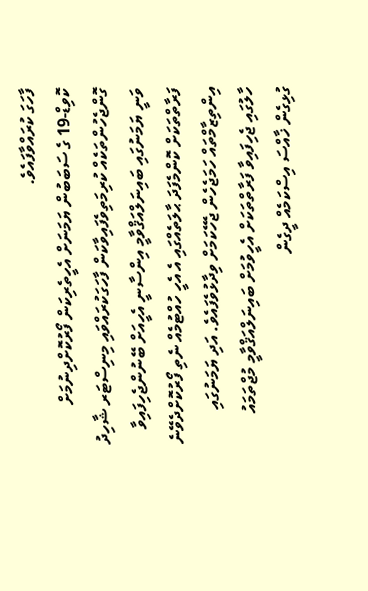ފާހަގަ ކުރައްވާފައެވެ.
ކޮވިޑް-19 ގެ ސަބަބުން ޔަމަނަށް އެހީތެރިކަން ފޯރުކޮށްދިނުމަށް ގޮންޖެހުންތަކެއް ކުރިމަތިވެފައިވާކަން ފާހަގަކުރައްވައި މިނިސްޓަރ ޝާހިދު ވަނީ ޔަމަނުގައި ބައިނަލްއަޤްވާމީ އިންސާނީ އެހީއަށް ބޭނުންޖެހިފައިވާ ފަރާތްތަކަށް ކޮންމެފަދަ ޙާލަތެއްގައި އެ އެހީ ހުއްޓުމެއް ނެތި ފޯރުކޮށްދެވޭނެ އިންތިޒާމްތައް ހަމަޖެހެން ޖެހޭކަމަށް ވިދާޅުވެފައެވެ. އަދި ޔަމަނުގައި ހާލުގައި ޖެހިފައިވާ ފަރާތްތަކަށް އެހީވުމަށް ބައިނަލްއަޤްވާމީ މުޖްތަމައު ގުޅިގެން ޚާއްސަ އިސްކަމެއް ދީގެން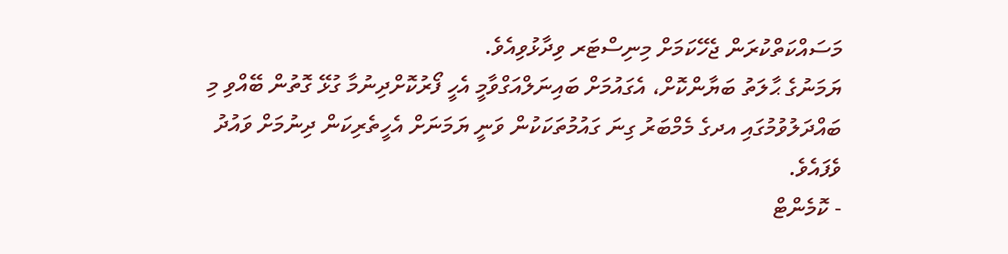މަސައްކަތްކުރަން ޖެހޭކަމަށް މިނިސްޓަރ ވިދާޅުވިއެވެ.
ޔަމަނުގެ ޙާލަތު ބަޔާންކޮށް، އެގައުމަށް ބައިނަލްއަގްވާމީ އެހީ ފޯރުކޮށްދިނުމާ ގުޅޭ ގޮތުން ބޭއްވި މި ބައްދަލުވުމުގައި އދގެ މެމްބަރު ގިނަ ގައުމުތަކަކުން ވަނީ ޔަމަނަށް އެހީތެރިކަން ދިނުމަށް ވައުދު ވެފައެވެ.
- ކޮމެންޓް